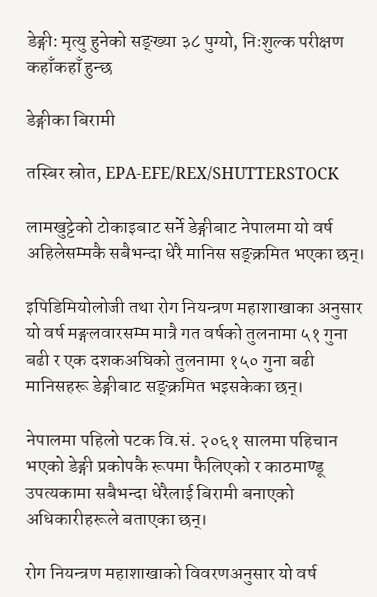डेङ्गी: मृत्यु हुनेको सङ्ख्या ३८ पुग्यो, निःशुल्क परीक्षण कहाँकहाँ हुन्छ

डेङ्गीका बिरामी

तस्बिर स्रोत, EPA-EFE/REX/SHUTTERSTOCK

लामखुट्टेको टोकाइबाट सर्ने डेङ्गीबाट नेपालमा यो वर्ष अहिलेसम्मकै सबैभन्दा धेरै मानिस सङ्क्रमित भएका छन्।

इपिडिमियोलोजी तथा रोग नियन्त्रण महाशाखाका अनुसार यो वर्ष मङ्गलवारसम्म मात्रै गत वर्षको तुलनामा ५१ गुना बढी र एक दशकअघिको तुलनामा १५० गुना बढी मानिसहरू डेङ्गीबाट सङ्क्रमित भइसकेका छन्।

नेपालमा पहिलो पटक वि.सं. २०६१ सालमा पहिचान भएको डेङ्गी प्रकोपकै रूपमा फैलिएको र काठमाण्डू उपत्यकामा सबैभन्दा धेरैलाई बिरामी बनाएको अधिकारीहरूले बताएका छन्।

रोग नियन्त्रण महाशाखाको विवरणअनुसार यो वर्ष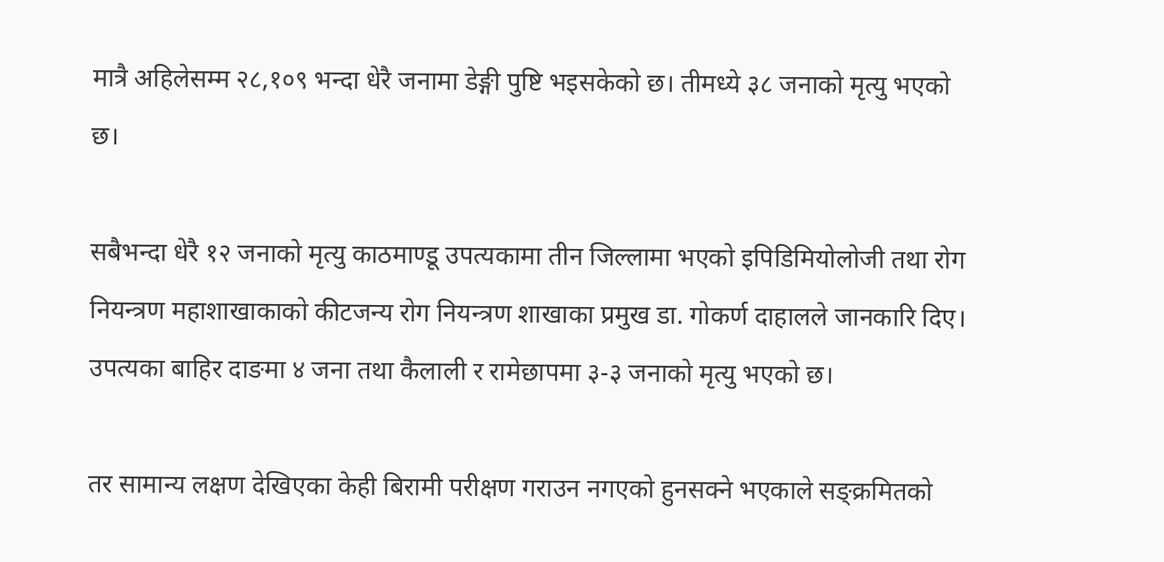मात्रै अहिलेसम्म २८,१०९ भन्दा धेरै जनामा डेङ्गी पुष्टि भइसकेको छ। तीमध्ये ३८ जनाको मृत्यु भएको छ।

सबैभन्दा धेरै १२ जनाको मृत्यु काठमाण्डू उपत्यकामा तीन जिल्लामा भएको इपिडिमियोलोजी तथा रोग नियन्त्रण महाशाखाकाको कीटजन्य रोग नियन्त्रण शाखाका प्रमुख डा. गोकर्ण दाहालले जानकारि दिए। उपत्यका बाहिर दाङमा ४ जना तथा कैलाली र रामेछापमा ३-३ जनाको मृत्यु भएको छ।

तर सामान्य लक्षण देखिएका केही बिरामी परीक्षण गराउन नगएको हुनसक्ने भएकाले सङ्क्रमितको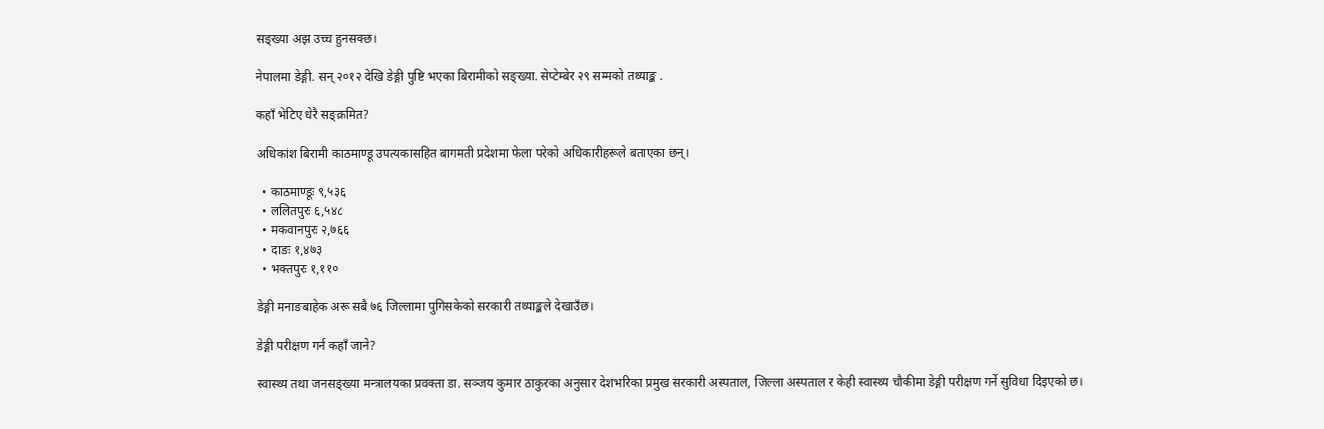सङ्ख्या अझ उच्च हुनसक्छ।

नेपालमा डेङ्गी. सन् २०१२ देखि डेङ्गी पुष्टि भएका बिरामीको सङ्ख्या. सेप्टेम्बेर २९ सम्मको तथ्याङ्क .

कहाँ भेटिए धेरै सङ्क्रमित?

अधिकांश बिरामी काठमाण्डू उपत्यकासहित बागमती प्रदेशमा फेला परेको अधिकारीहरूले बताएका छन्।

  • काठमाण्डूः ९,५३६
  • ललितपुरः ६,५४८
  • मकवानपुरः २,७६६
  • दाङः १,४७३
  • भक्तपुरः १,११०

डेङ्गी मनाङबाहेक अरू सबै ७६ जिल्लामा पुगिसकेको सरकारी तथ्याङ्कले देखाउँछ।

डेङ्गी परीक्षण गर्न कहाँ जाने?

स्वास्थ्य तथा जनसङ्ख्या मन्त्रालयका प्रवक्ता डा. सञ्जय कुमार ठाकुरका अनुसार देशभरिका प्रमुख सरकारी अस्पताल, जिल्ला अस्पताल र केही स्वास्थ्य चौकीमा डेङ्गी परीक्षण गर्ने सुविधा दिइएको छ।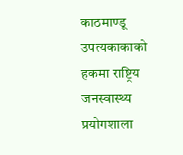काठमाण्डू उपत्यकाकाको हकमा राष्ट्रिय जनस्वास्थ्य प्रयोगशाला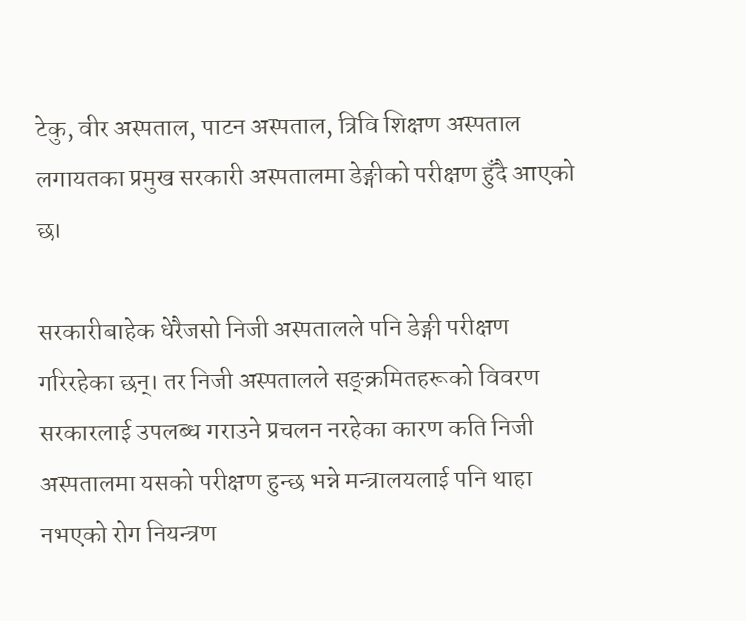टेकु, वीर अस्पताल, पाटन अस्पताल, त्रिवि शिक्षण अस्पताल लगायतका प्रमुख सरकारी अस्पतालमा डेङ्गीको परीक्षण हुँदै आएको छ।

सरकारीबाहेक धेरैजसो निजी अस्पतालले पनि डेङ्गी परीक्षण गरिरहेका छन्। तर निजी अस्पतालले सङ्क्रमितहरूको विवरण सरकारलाई उपलब्ध गराउने प्रचलन नरहेका कारण कति निजी अस्पतालमा यसको परीक्षण हुन्छ भन्ने मन्त्रालयलाई पनि थाहा नभएको रोग नियन्त्रण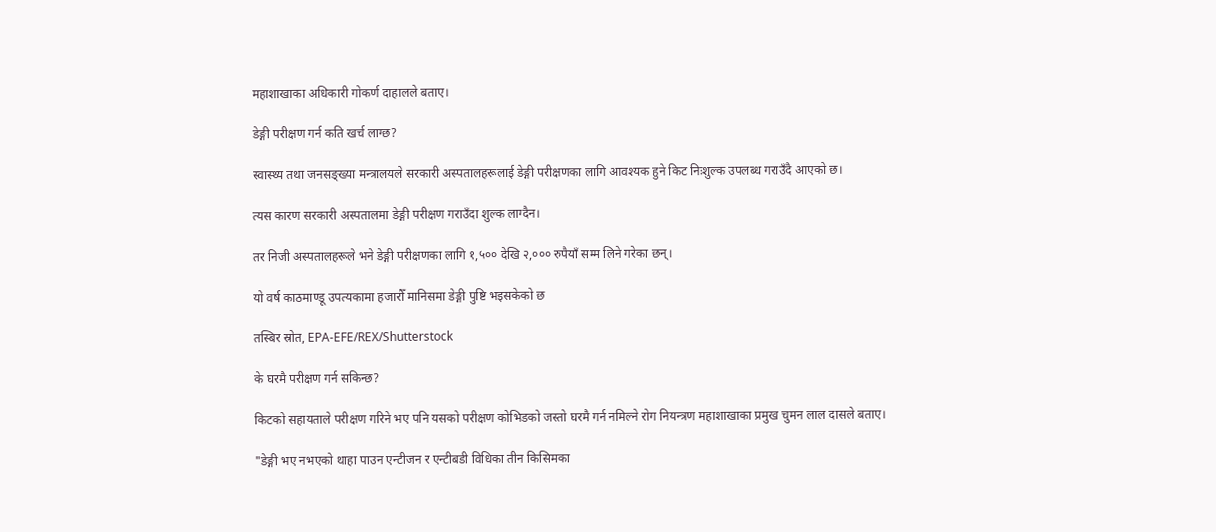महाशाखाका अधिकारी गोकर्ण दाहालले बताए।

डेङ्गी परीक्षण गर्न कति खर्च लाग्छ?

स्वास्थ्य तथा जनसङ्ख्या मन्त्रालयले सरकारी अस्पतालहरूलाई डेङ्गी परीक्षणका लागि आवश्यक हुने किट निःशुल्क उपलब्ध गराउँदै आएको छ।

त्यस कारण सरकारी अस्पतालमा डेङ्गी परीक्षण गराउँदा शुल्क लाग्दैन।

तर निजी अस्पतालहरूले भने डेङ्गी परीक्षणका लागि १,५०० देखि २,००० रुपैयाँ सम्म लिने गरेका छन्।

यो वर्ष काठमाण्डू उपत्यकामा हजारौँ मानिसमा डेङ्गी पुष्टि भइसकेको छ

तस्बिर स्रोत, EPA-EFE/REX/Shutterstock

के घरमै परीक्षण गर्न सकिन्छ?

किटको सहायताले परीक्षण गरिने भए पनि यसको परीक्षण कोभिडको जस्तो घरमै गर्न नमिल्ने रोग नियन्त्रण महाशाखाका प्रमुख चुमन लाल दासले बताए।

"डेङ्गी भए नभएको थाहा पाउन एन्टीजन र एन्टीबडी विधिका तीन किसिमका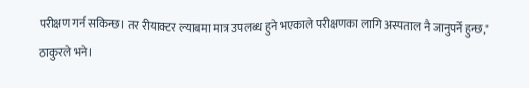परीक्षण गर्न सकिन्छ। तर रीयाक्टर ल्याबमा मात्र उपलब्ध हुने भएकाले परीक्षणका लागि अस्पताल नै जानुपर्ने हुन्छ," ठाकुरले भने।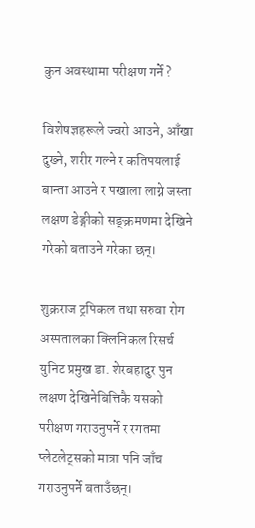कुन अवस्थामा परीक्षण गर्ने?

विशेषज्ञहरूले ज्वरो आउने, आँखा दुख्ने, शरीर गल्ने र कतिपयलाई बान्ता आउने र पखाला लाग्ने जस्ता लक्षण डेङ्गीको सङ्क्रमणमा देखिने गरेको बताउने गरेका छन्।

शुक्रराज ट्रपिकल तथा सरुवा रोग अस्पतालका क्लिनिकल रिसर्च युनिट प्रमुख डा. शेरबहादुर पुन लक्षण देखिनेबित्तिकै यसको परीक्षण गराउनुपर्ने र रगतमा प्लेटलेट्सको मात्रा पनि जाँच गराउनुपर्ने बताउँछन्।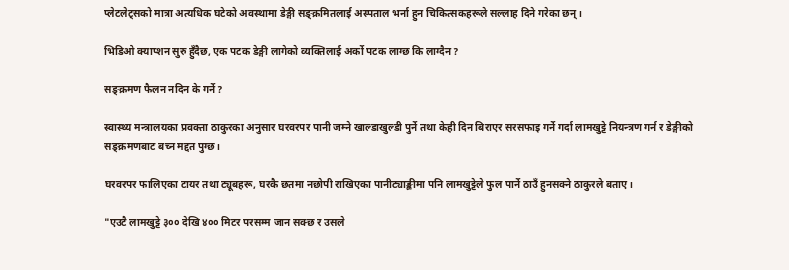प्लेटलेट्सको मात्रा अत्यधिक घटेको अवस्थामा डेङ्गी सङ्क्रमितलाई अस्पताल भर्ना हुन चिकित्सकहरूले सल्लाह दिने गरेका छन्।

भिडिओ क्याप्शन सुरु हुँदैछ, एक पटक डेङ्गी लागेको व्यक्तिलाई अर्को पटक लाग्छ कि लाग्दैन?

सङ्क्रमण फैलन नदिन के गर्ने?

स्वास्थ्य मन्त्रालयका प्रवक्ता ठाकुरका अनुसार घरवरपर पानी जम्ने खाल्डाखुल्डी पुर्ने तथा केही दिन बिराएर सरसफाइ गर्ने गर्दा लामखुट्टे नियन्त्रण गर्न र डेङ्गीको सङ्क्रमणबाट बच्न मद्दत पुग्छ।

घरवरपर फालिएका टायर तथा ट्यूबहरू, घरकै छतमा नछोपी राखिएका पानीट्याङ्कीमा पनि लामखुट्टेले फुल पार्ने ठाउँ हुनसक्ने ठाकुरले बताए।

"एउटै लामखुट्टे ३०० देखि ४०० मिटर परसम्म जान सक्छ र उसले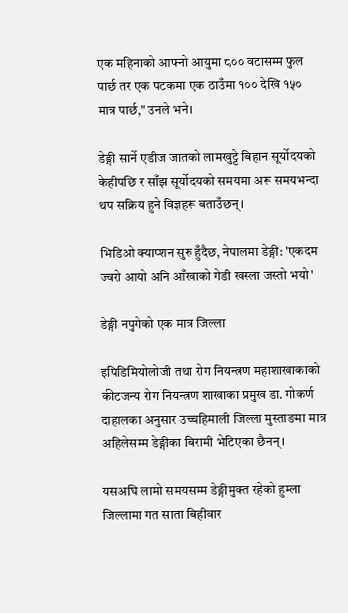एक महिनाको आफ्नो आयुमा ८०० वटासम्म फुल पार्छ तर एक पटकमा एक ठाउँमा १०० देखि १५० मात्र पार्छ," उनले भने।

डेङ्गी सार्ने एडीज जातको लामखुट्टे बिहान सूर्योदयको केहीपछि र साँझ सूर्योदयको समयमा अरू समयभन्दा थप सक्रिय हुने विज्ञहरू बताउँछन्।

भिडिओ क्याप्शन सुरु हुँदैछ, नेपालमा डेङ्गी: 'एकदम ज्वरो आयो अनि आँखाको गेडी खस्ला जस्तो भयो'

डेङ्गी नपुगेको एक मात्र जिल्ला

इपिडिमियोलोजी तथा रोग नियन्त्रण महाशाखाकाको कीटजन्य रोग नियन्त्रण शाखाका प्रमुख डा. गोकर्ण दाहालका अनुसार उच्चहिमाली जिल्ला मुस्ताङमा मात्र अहिलेसम्म डेङ्गीका बिरामी भेटिएका छैनन्।

यसअघि लामो समयसम्म डेङ्गीमुक्त रहेको हुम्ला जिल्लामा गत साता बिहीवार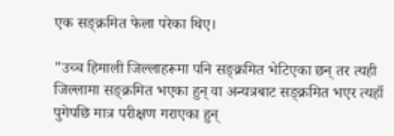एक सङ्क्रमित फेला परेका थिए।

"उच्च हिमाली जिल्लाहरूमा पनि सङ्क्रमित भेटिएका छन् तर त्यही जिल्लामा सङ्क्रमित भएका हुन् वा अन्यत्रबाट सङ्क्रमित भएर त्यहाँ पुगेपछि मात्र परीक्षण गराएका हुन्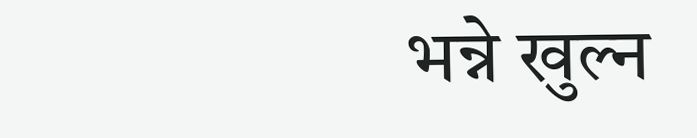भन्ने खुल्न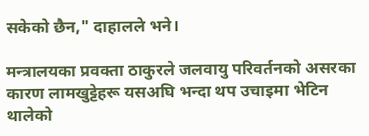सकेको छैन," दाहालले भने।

मन्त्रालयका प्रवक्ता ठाकुरले जलवायु परिवर्तनको असरका कारण लामखुट्टेहरू यसअघि भन्दा थप उचाइमा भेटिन थालेको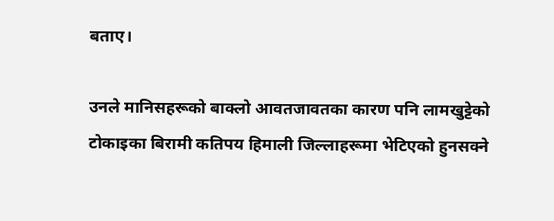बताए।

उनले मानिसहरूको बाक्लो आवतजावतका कारण पनि लामखुट्टेको टोकाइका बिरामी कतिपय हिमाली जिल्लाहरूमा भेटिएको हुनसक्ने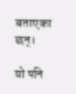बताएका छन्।

यो पनि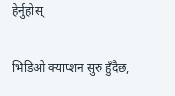हेर्नुहोस्

भिडिओ क्याप्शन सुरु हुँदैछ,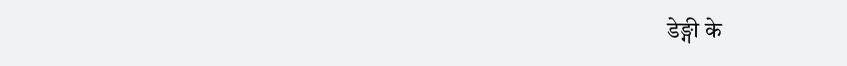डेङ्गी के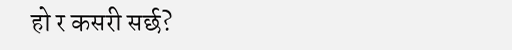हो र कसरी सर्छ?